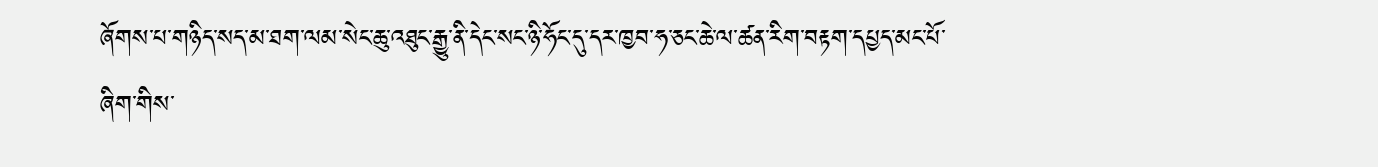ཞོགས་པ་གཉིད་སད་མ་ཐག་ལམ་སེང་ཆུ་འཐུང་རྒྱུ་ནི་དེང་སང་ཉི་ཧོང་དུ་དར་ཁྱབ་ཧ་ཅང་ཆེ་ལ་ཚན་རིག་བརྟག་དཔྱད་མང་པོ་ཞིག་གིས་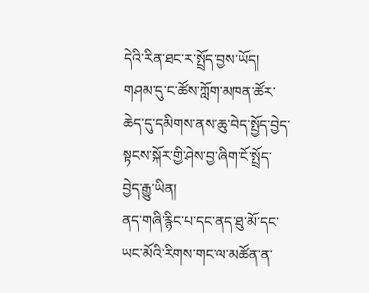དེའི་རིན་ཐང་ར་སྤྲོད་བྱས་ཡོད།
གཤམ་དུ་ང་ཚོས་ཀློག་མཁན་ཚོར་ཆེད་དུ་དམིགས་ནས་ཆུ་བེད་སྤྱོད་བྱེད་སྟངས་སྐོར་གྱི་ཤེས་བྱ་ཞིག་ངོ་སྤྲོད་བྱེད་རྒྱུ་ཡིན།
ནད་གཞི་རྙིང་པ་དང་ནད་ཐུ་མོ་དང་ཡང་མོའི་རིགས་གང་ལ་མཚོན་ན་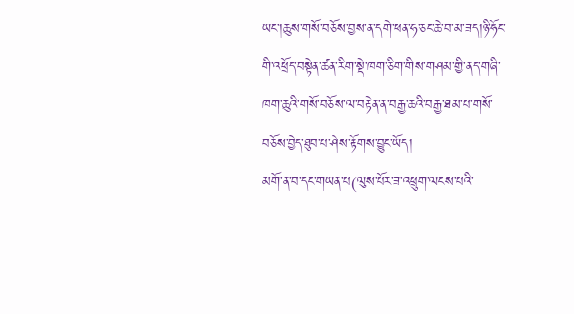ཡང་།ཆུས་གསོ་བཅོས་བྱས་ན་དགེ་ཕན་ཧ་ཅང་ཆེ་བ་མ་ཟད།ཉི་ཧོང་གི་འཕྲོད་བསྟེན་ཚན་རིག་སྡེ་ཁག་ཅིག་གིས་གཤམ་གྱི་ནད་གཞི་ཁག་ཆུའི་གསོ་བཅོས་ལ་བརྟེན་ན་བརྒྱ་ཆའི་བརྒྱ་ཐམ་པ་གསོ་བཅོས་བྱེད་ཐུབ་པ་ཤེས་རྟོགས་བྱུང་ཡོད།
མགོ་ན་བ་དང་གཡན་པ(ལུས་པོར་ཟ་འཕྲུག་ལངས་པའི་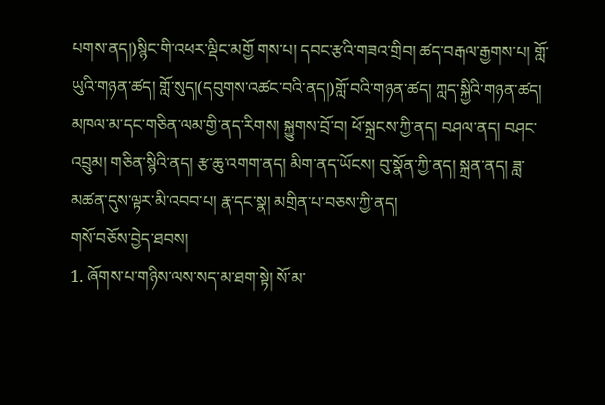པགས་ནད།)སྙིང་གི་འཕར་ལྡིང་མགྱོ གས་པ། དབང་རྩའི་གཟའ་གྲིབ། ཚད་བརྒལ་རྒྱགས་པ། གློ་ཡུའི་གཉན་ཚད། གློ་སུད།(དབུགས་འཚང་བའི་ནད།)གློ་བའི་གཉན་ཚད། ཀླད་སྐྱིའི་གཉན་ཚད། མཁལ་མ་དང་གཅིན་ལམ་གྱི་ནད་རིགས། སྐྱུགས་བྲོ་བ། ཕོ་སྐྲངས་ཀྱི་ནད། བཤལ་ནད། བཤང་འབྲུམ། གཅིན་སྙིའི་ནད། རྩ་ཆུ་འགག་ནད། མིག་ནད་ཡོངས། བུ་སྣོན་ཀྱི་ནད། སྐྲན་ནད། ཟླ་མཚན་དུས་ལྟར་མི་འབབ་པ། རྣ་དང་སྣ། མགྲིན་པ་བཅས་ཀྱི་ནད།
གསོ་བཅོས་བྱེད་ཐབས།
1. ཞོགས་པ་གཉིས་ལས་སད་མ་ཐག་སྟེ། སོ་མ་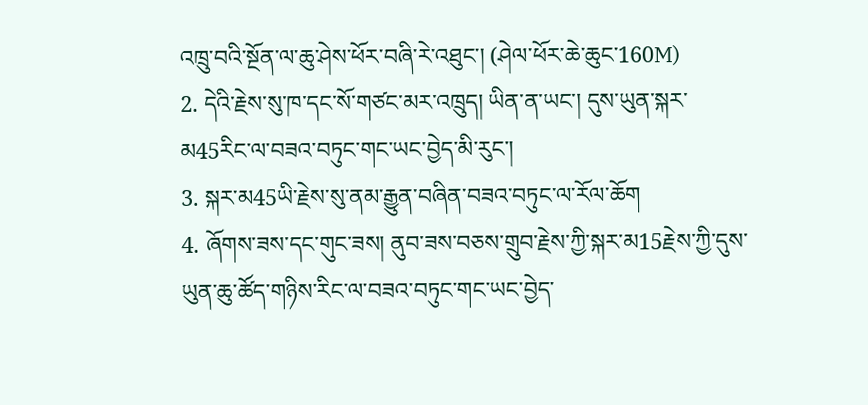འཁྲུ་བའི་སྔོན་ལ་ཆུ་ཤེས་ཕོར་བཞི་རེ་འཐུང་། (ཤེལ་ཕོར་ཆེ་ཆུང་160M)
2. དེའི་རྗེས་སུ་ཁ་དང་སོ་གཙང་མར་འཁྲུད། ཡིན་ན་ཡང་། དུས་ཡུན་སྐར་མ45རིང་ལ་བཟའ་བཏུང་གང་ཡང་བྱེད་མི་རུང་།
3. སྐར་མ45ཡི་རྗེས་སུ་ནམ་རྒྱུན་བཞིན་བཟའ་བཏུང་ལ་རོལ་ཆོག
4. ཞོགས་ཟས་དང་གུང་ཟས། ནུབ་ཟས་བཅས་གྲུབ་རྗེས་ཀྱི་སྐར་མ15རྗེས་ཀྱི་དུས་ཡུན་ཆུ་ཚོད་གཉིས་རིང་ལ་བཟའ་བཏུང་གང་ཡང་བྱེད་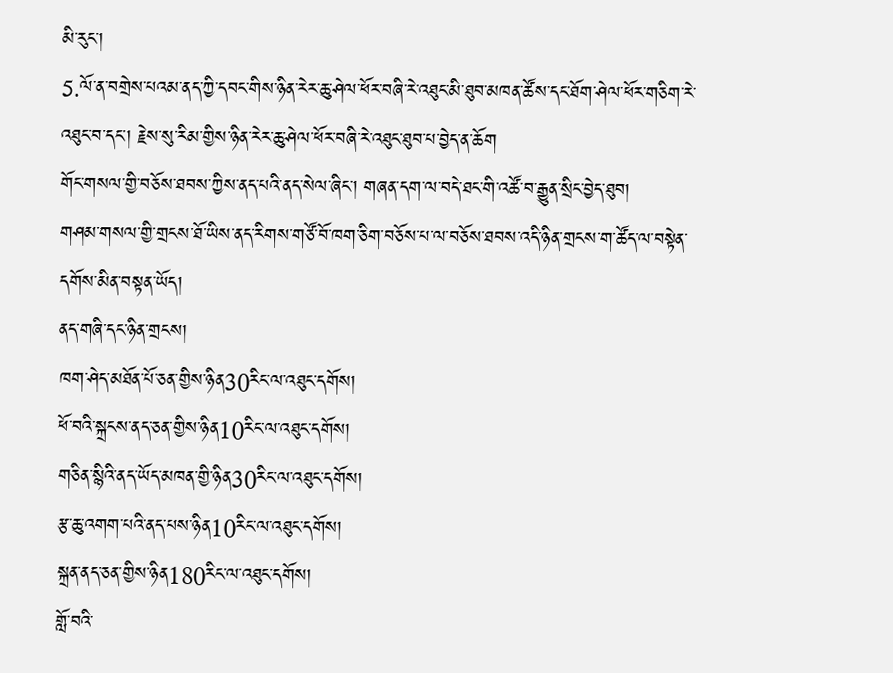མི་རུང་།
5.ལོ་ན་བགྲེས་པའམ་ནད་ཀྱི་དབང་གིས་ཉིན་རེར་ཆུ་ཤེལ་ཕོར་བཞི་རེ་འཐུང་མི་ཐུབ་མཁན་ཚོས་དང་ཐོག་ཤེལ་ཕོར་གཅིག་རེ་འཐུང་བ་དང་། རྗེས་སུ་རིམ་གྱིས་ཉིན་རེར་ཆུ་ཤེལ་ཕོར་བཞི་རེ་འཐུང་ཐུབ་པ་བྱེད་ན་ཆོག
གོང་གསལ་གྱི་བཅོས་ཐབས་ཀྱིས་ནད་པའི་ནད་སེལ་ཞིང་། གཞན་དག་ལ་བདེ་ཐང་གི་འཚོ་བ་རྒྱུན་སྲིང་བྱེད་ཐུབ།
གཤམ་གསལ་གྱི་གྲངས་ཐོ་ཡིས་ནད་རིགས་གཙོ་བོ་ཁག་ཅིག་བཅོས་པ་ལ་བཅོས་ཐབས་འདི་ཉིན་གྲངས་ག་ཚོད་ལ་བསྟེན་དགོས་མིན་བསྟན་ཡོད།
ནད་གཞི་དང་ཉིན་གྲངས།
ཁག་ཤེད་མཐོན་པོ་ཅན་གྱིས་ཉིན30རིང་ལ་འཐུང་དགོས།
ཕོ་བའི་སྐྲངས་ནད་ཅན་གྱིས་ཉིན10རིང་ལ་འཐུང་དགོས།
གཅིན་སྙིའི་ནད་ཡོད་མཁན་གྱི་ཉིན30རིང་ལ་འཐུང་དགོས།
རྩ་ཆུ་འགག་པའི་ནད་པས་ཉིན10རིང་ལ་འཐུང་དགོས།
སྐྲན་ནད་ཅན་གྱིས་ཉིན180རིང་ལ་འཐུང་དགོས།
གློ་བའི་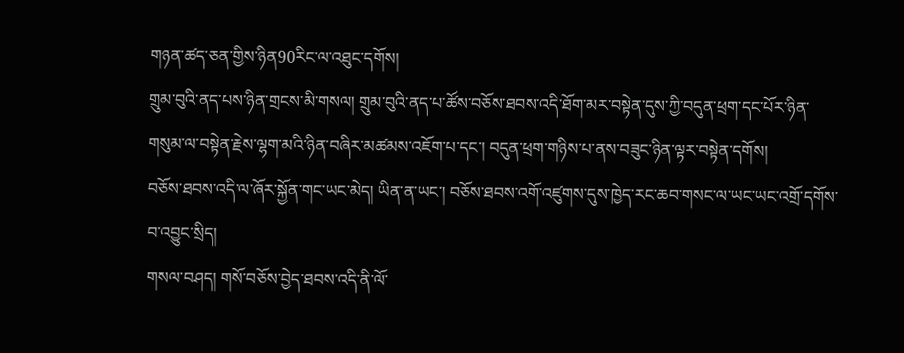གཉན་ཚད་ཅན་གྱིས་ཉིན90རིང་ལ་འཐུང་དགོས།
གྲུམ་བུའི་ནད་པས་ཉིན་གྲངས་མི་གསལ། གྲུམ་བུའི་ནད་པ་ཚོས་བཅོས་ཐབས་འདི་ཐོག་མར་བསྟེན་དུས་ཀྱི་བདུན་ཕྲག་དང་པོར་ཉིན་གསུམ་ལ་བསྟེན་རྗེས་ལྷག་མའི་ཉིན་བཞིར་མཚམས་འཇོག་པ་དང་། བདུན་ཕྲག་གཉིས་པ་ནས་བཟུང་ཉིན་ལྟར་བསྟེན་དགོས།
བཅོས་ཐབས་འདི་ལ་ཞོར་སྐྱོན་གང་ཡང་མེད། ཡིན་ན་ཡང་། བཅོས་ཐབས་འགོ་འཛུགས་དུས་ཁྱེད་རང་ཆབ་གསང་ལ་ཡང་ཡང་འགྲོ་དགོས་བ་འབྱུང་སྲིད།
གསལ་བཤད། གསོ་བཅོས་བྱེད་ཐབས་འདི་ནི་ལོ་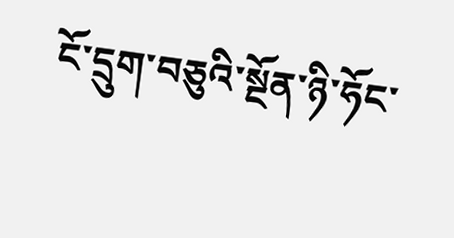ངོ་དྲུག་བཅུའི་སྔོན་ཉི་ཧོང་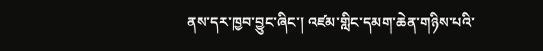ནས་དར་ཁྱབ་བྱུང་ཞིང་། འཛམ་གླིང་དམག་ཆེན་གཉིས་པའི་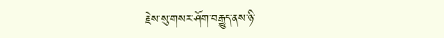རྗེས་སུ་གསར་ཤོག་བརྒྱུད་ནས་ཉི་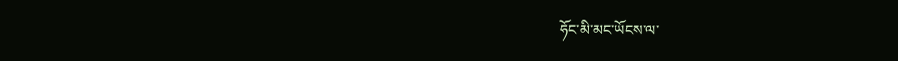ཧོང་མི་མང་ཡོངས་ལ་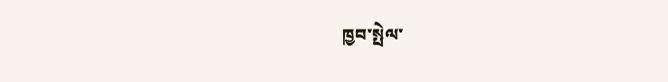ཁྱབ་སྤེལ་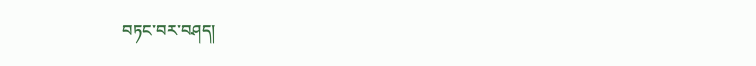བཏང་བར་བཤད།